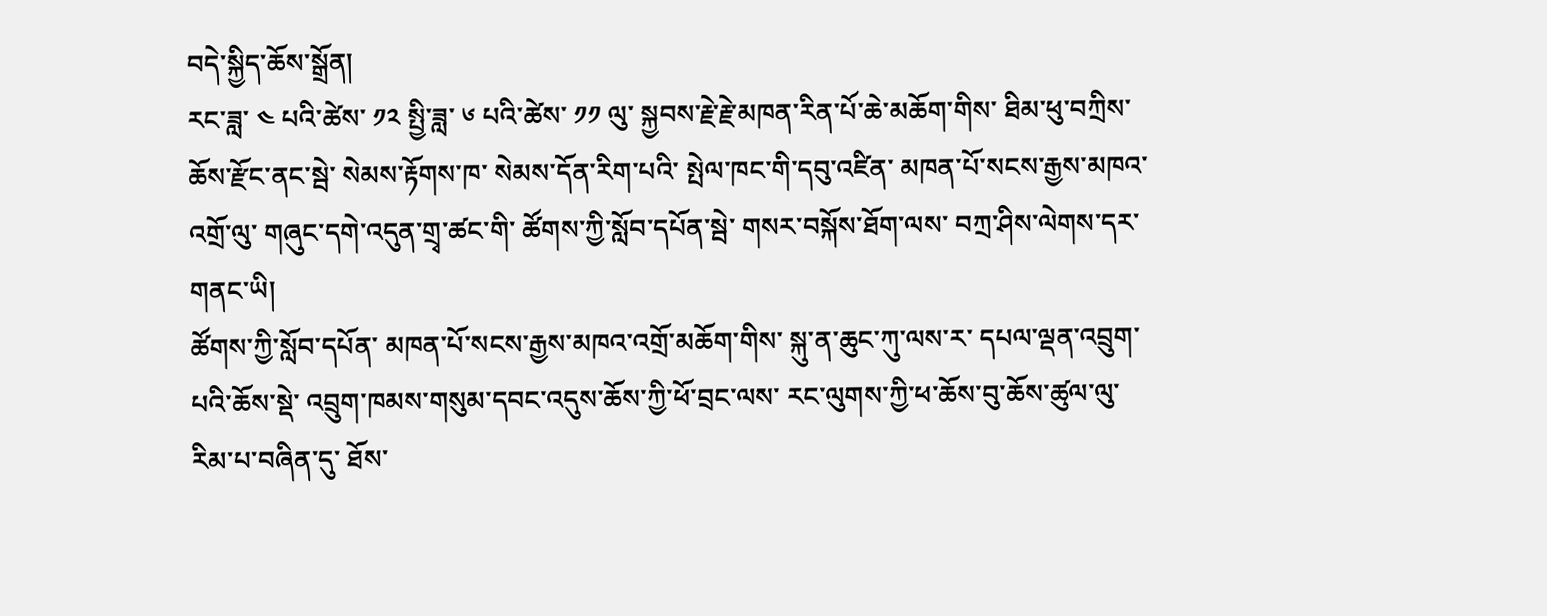བདེ་སྐྱིད་ཆོས་སྒྲོན།
རང་ཟླ་ ༤ པའི་ཚེས་ ༡༢ སྤྱི་ཟླ་ ༦ པའི་ཚེས་ ༡༡ ལུ་ སྐྱབས་རྗེ་རྗེ་མཁན་རིན་པོ་ཆེ་མཆོག་གིས་ ཐིམ་ཕུ་བཀྲིས་ཆོས་རྫོང་ནང་སྦེ་ སེམས་རྟོགས་ཁ་ སེམས་དོན་རིག་པའི་ སྤེལ་ཁང་གི་དབུ་འཛིན་ མཁན་པོ་སངས་རྒྱས་མཁའ་འགྲོ་ལུ་ གཞུང་དགེ་འདུན་གྲྭ་ཚང་གི་ ཚོགས་ཀྱི་སློབ་དཔོན་སྦེ་ གསར་བསྐོས་ཐོག་ལས་ བཀྲ་ཤིས་ལེགས་དར་གནང་ཡི།
ཚོགས་ཀྱི་སློབ་དཔོན་ མཁན་པོ་སངས་རྒྱས་མཁའ་འགྲོ་མཆོག་གིས་ སྐུ་ན་ཆུང་ཀུ་ལས་ར་ དཔལ་ལྡན་འབྲུག་པའི་ཆོས་སྡེ་ འབྲུག་ཁམས་གསུམ་དབང་འདུས་ཆོས་ཀྱི་ཕོ་བྲང་ལས་ རང་ལུགས་ཀྱི་ཕ་ཆོས་བུ་ཆོས་ཚུལ་ལུ་ རིམ་པ་བཞིན་དུ་ ཐོས་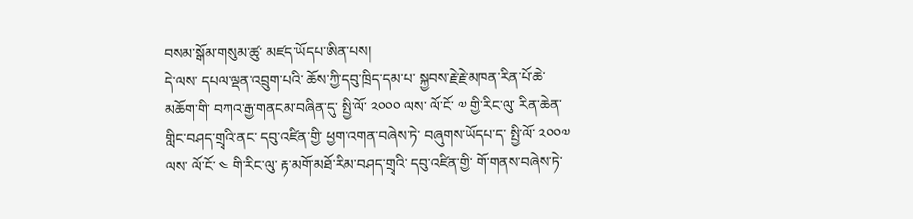བསམ་སྒོམ་གསུམ་ཚུ་ མཛད་ཡོདཔ་ཨིན་པས།
དེ་ལས་ དཔལ་ལྡན་འབྲུག་པའི་ ཆོས་ཀྱི་དབུ་ཁྲིད་དམ་པ་ སྐྱབས་རྗེ་རྗེ་མཁན་རིན་པོ་ཆེ་མཆོག་གི་ བཀའ་རྒྱ་གནངམ་བཞིན་དུ་ སྤྱི་ལོ་ ༢༠༠༠ ལས་ ལོ་ངོ་ ༧ གྱི་རིང་ལུ་ རིན་ཆེན་གླིང་བཤད་གྲྭའི་ནང་ དབུ་འཛིན་གྱི་ ཕྱག་འགན་བཞེས་ཏེ་ བཞུགས་ཡོདཔ་ད་ སྤྱི་ལོ་ ༢༠༠༧ ལས་ ལོ་ངོ་ ༤ གི་རིང་ལུ་ རྟ་མགོ་མཐོ་རིམ་བཤད་གྲྭའི་ དབུ་འཛིན་གྱི་ གོ་གནས་བཞེས་ཏེ་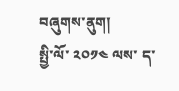བཞུགས་ནུག།
སྤྱི་ལོ་ ༢༠༡༤ ལས་ ད་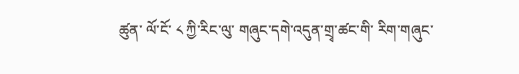ཚུན་ ལོ་ངོ་ ༨ ཀྱི་རིང་ལུ་ གཞུང་དགེ་འདུན་གྲྭ་ཚང་གི་ རིག་གཞུང་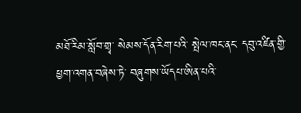མཐོ་རིམ་སློབ་གྲྭ་ སེམས་དོན་རིག་པའི་ སྤེལ་ཁང་ནང་ དབུ་འཛིན་གྱི་ ཕྱག་འགན་བཞེས་ཏེ་ བཞུགས་ཡོདཔ་ཨིན་པའི་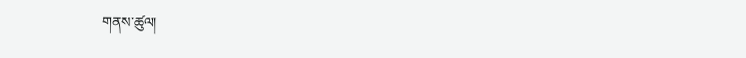གནས་ཚུལ།